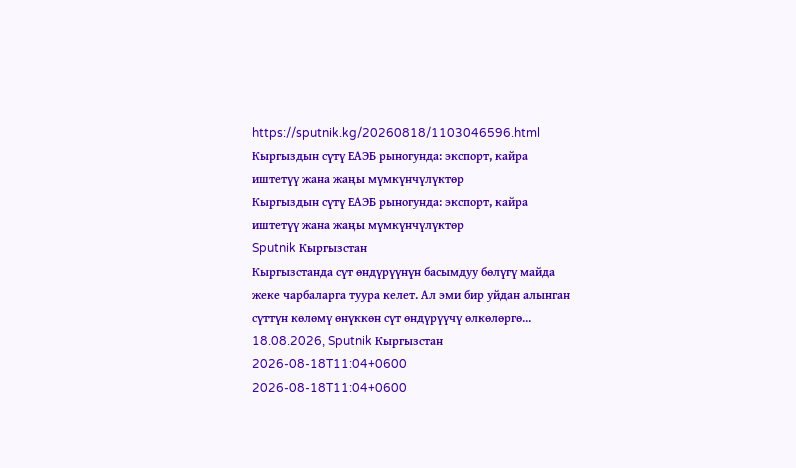https://sputnik.kg/20260818/1103046596.html
Кыргыздын сүтү ЕАЭБ рыногунда: экспорт, кайра иштетүү жана жаңы мүмкүнчүлүктөр
Кыргыздын сүтү ЕАЭБ рыногунда: экспорт, кайра иштетүү жана жаңы мүмкүнчүлүктөр
Sputnik Кыргызстан
Кыргызстанда сүт өндүрүүнүн басымдуу бөлүгү майда жеке чарбаларга туура келет. Ал эми бир уйдан алынган сүттүн көлөмү өнүккөн сүт өндүрүүчү өлкөлөргө... 18.08.2026, Sputnik Кыргызстан
2026-08-18T11:04+0600
2026-08-18T11:04+0600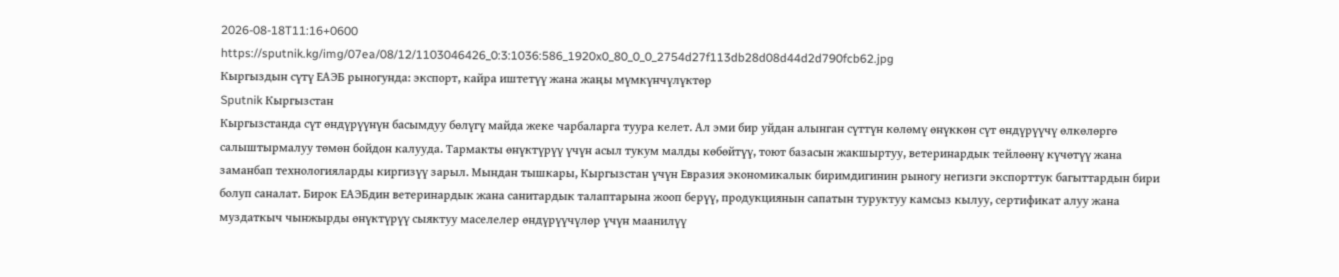2026-08-18T11:16+0600
https://sputnik.kg/img/07ea/08/12/1103046426_0:3:1036:586_1920x0_80_0_0_2754d27f113db28d08d44d2d790fcb62.jpg
Кыргыздын сүтү ЕАЭБ рыногунда: экспорт, кайра иштетүү жана жаңы мүмкүнчүлүктөр
Sputnik Кыргызстан
Кыргызстанда сүт өндүрүүнүн басымдуу бөлүгү майда жеке чарбаларга туура келет. Ал эми бир уйдан алынган сүттүн көлөмү өнүккөн сүт өндүрүүчү өлкөлөргө салыштырмалуу төмөн бойдон калууда. Тармакты өнүктүрүү үчүн асыл тукум малды көбөйтүү, тоют базасын жакшыртуу, ветеринардык тейлөөнү күчөтүү жана заманбап технологияларды киргизүү зарыл. Мындан тышкары, Кыргызстан үчүн Евразия экономикалык биримдигинин рыногу негизги экспорттук багыттардын бири болуп саналат. Бирок ЕАЭБдин ветеринардык жана санитардык талаптарына жооп берүү, продукциянын сапатын туруктуу камсыз кылуу, сертификат алуу жана муздаткыч чынжырды өнүктүрүү сыяктуу маселелер өндүрүүчүлөр үчүн маанилүү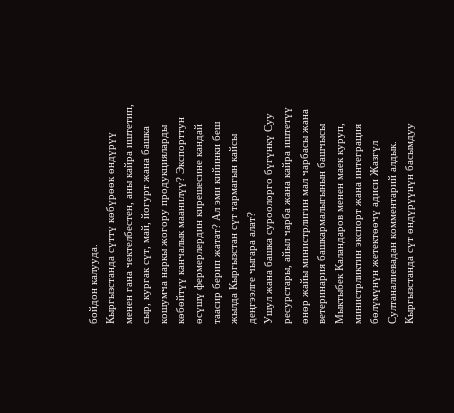бойдон калууда.
Кыргызстанда сүттү көбүрөөк өндүрүү менен гана чектелбестен, аны кайра иштетип, сыр, кургак сүт, май, йогурт жана башка кошумча наркы жогору продукцияларды көбөйтүү канчалык маанилүү? Экспорттун өсүшү фермерлердин кирешесине кандай таасир берип жатат? Ал эми кийинки беш жылда Кыргызстан сүт тармагын кайсы деңгээлге чыгара алат?
Ушул жана башка суроолорго бүгүнкү Суу ресурстары, айыл чарба жана кайра иштетүү өнөр жайы министрлигин мал чарбасы жана ветеринария башкармалыгынын башчысы Мыктыбек Каландаров менен маек куруп, министрликтин экспорт жана интеграция бөлүмүнүн жетектөөчү адиси Жазгүл Султаналиевадан комментарий алдык.
Кыргызстанда сүт өндүрүүнүн басымдуу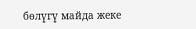бөлүгү майда жеке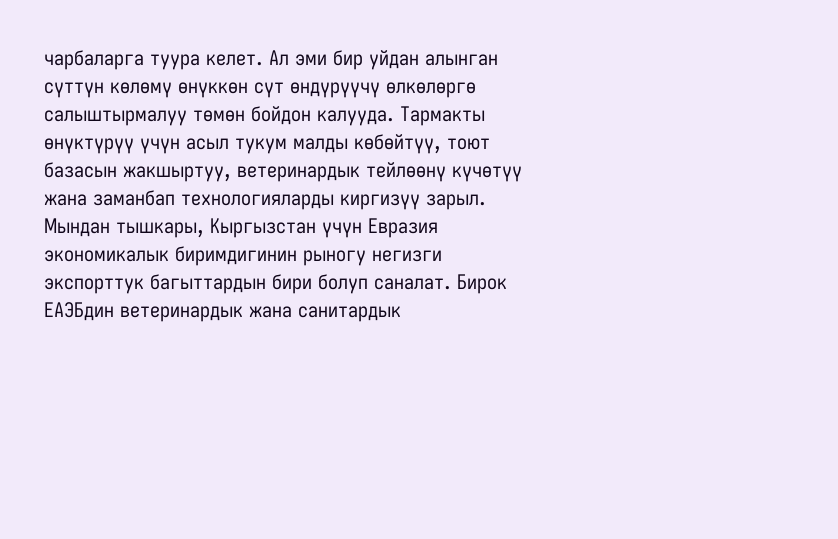чарбаларга туура келет. Ал эми бир уйдан алынган сүттүн көлөмү өнүккөн сүт өндүрүүчү өлкөлөргө салыштырмалуу төмөн бойдон калууда. Тармакты өнүктүрүү үчүн асыл тукум малды көбөйтүү, тоют базасын жакшыртуу, ветеринардык тейлөөнү күчөтүү жана заманбап технологияларды киргизүү зарыл. Мындан тышкары, Кыргызстан үчүн Евразия экономикалык биримдигинин рыногу негизги экспорттук багыттардын бири болуп саналат. Бирок ЕАЭБдин ветеринардык жана санитардык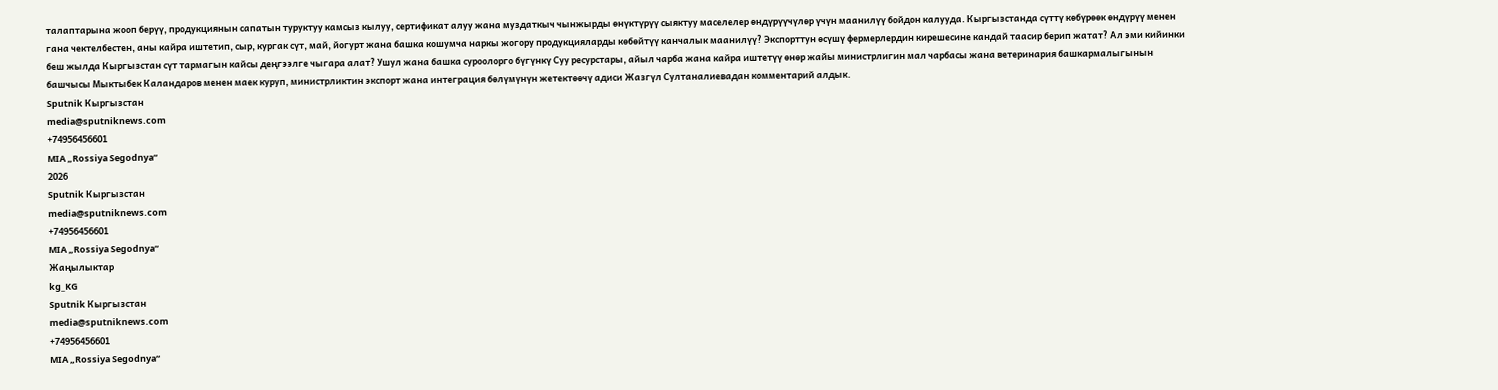талаптарына жооп берүү, продукциянын сапатын туруктуу камсыз кылуу, сертификат алуу жана муздаткыч чынжырды өнүктүрүү сыяктуу маселелер өндүрүүчүлөр үчүн маанилүү бойдон калууда. Кыргызстанда сүттү көбүрөөк өндүрүү менен гана чектелбестен, аны кайра иштетип, сыр, кургак сүт, май, йогурт жана башка кошумча наркы жогору продукцияларды көбөйтүү канчалык маанилүү? Экспорттун өсүшү фермерлердин кирешесине кандай таасир берип жатат? Ал эми кийинки беш жылда Кыргызстан сүт тармагын кайсы деңгээлге чыгара алат? Ушул жана башка суроолорго бүгүнкү Суу ресурстары, айыл чарба жана кайра иштетүү өнөр жайы министрлигин мал чарбасы жана ветеринария башкармалыгынын башчысы Мыктыбек Каландаров менен маек куруп, министрликтин экспорт жана интеграция бөлүмүнүн жетектөөчү адиси Жазгүл Султаналиевадан комментарий алдык.
Sputnik Кыргызстан
media@sputniknews.com
+74956456601
MIA „Rossiya Segodnya“
2026
Sputnik Кыргызстан
media@sputniknews.com
+74956456601
MIA „Rossiya Segodnya“
Жаңылыктар
kg_KG
Sputnik Кыргызстан
media@sputniknews.com
+74956456601
MIA „Rossiya Segodnya“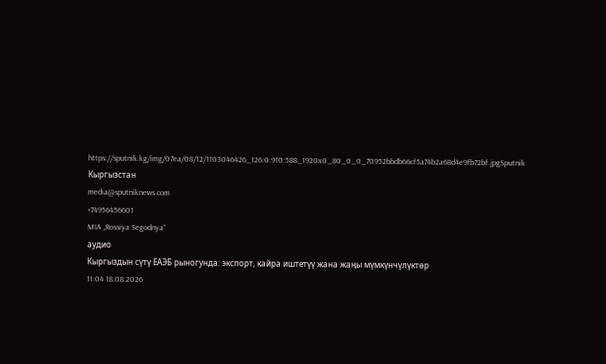https://sputnik.kg/img/07ea/08/12/1103046426_126:0:910:588_1920x0_80_0_0_70952bbdb66cf5a74b2a68d4e9fb72bf.jpgSputnik Кыргызстан
media@sputniknews.com
+74956456601
MIA „Rossiya Segodnya“
аудио
Кыргыздын сүтү ЕАЭБ рыногунда: экспорт, кайра иштетүү жана жаңы мүмкүнчүлүктөр
11:04 18.08.2026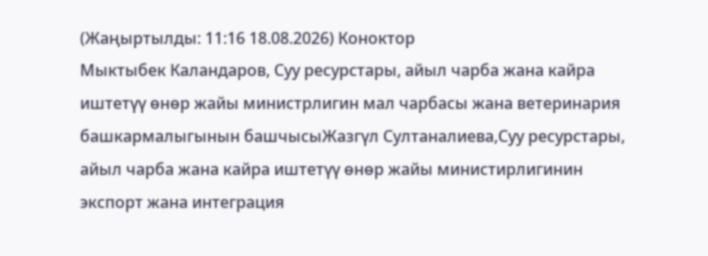(Жаңыртылды: 11:16 18.08.2026) Коноктор
Мыктыбек Каландаров, Суу ресурстары, айыл чарба жана кайра иштетүү өнөр жайы министрлигин мал чарбасы жана ветеринария башкармалыгынын башчысыЖазгүл Султаналиева,Суу ресурстары, айыл чарба жана кайра иштетүү өнөр жайы министирлигинин экспорт жана интеграция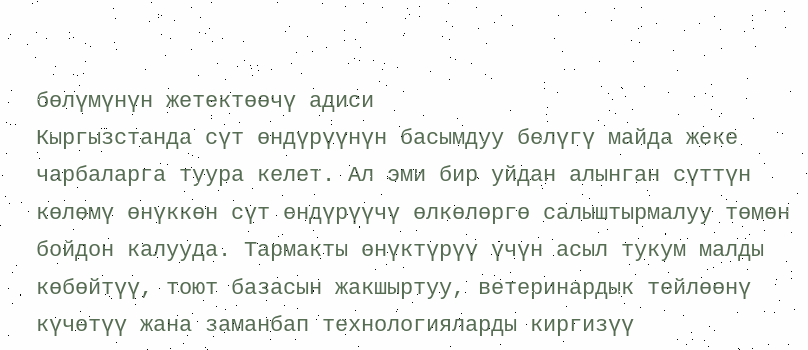бөлүмүнүн жетектөөчү адиси
Кыргызстанда сүт өндүрүүнүн басымдуу бөлүгү майда жеке чарбаларга туура келет. Ал эми бир уйдан алынган сүттүн көлөмү өнүккөн сүт өндүрүүчү өлкөлөргө салыштырмалуу төмөн бойдон калууда. Тармакты өнүктүрүү үчүн асыл тукум малды көбөйтүү, тоют базасын жакшыртуу, ветеринардык тейлөөнү күчөтүү жана заманбап технологияларды киргизүү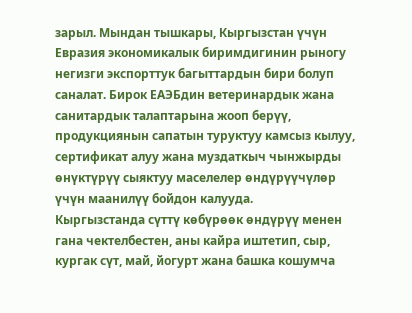зарыл. Мындан тышкары, Кыргызстан үчүн Евразия экономикалык биримдигинин рыногу негизги экспорттук багыттардын бири болуп саналат. Бирок ЕАЭБдин ветеринардык жана санитардык талаптарына жооп берүү, продукциянын сапатын туруктуу камсыз кылуу, сертификат алуу жана муздаткыч чынжырды өнүктүрүү сыяктуу маселелер өндүрүүчүлөр үчүн маанилүү бойдон калууда.
Кыргызстанда сүттү көбүрөөк өндүрүү менен гана чектелбестен, аны кайра иштетип, сыр, кургак сүт, май, йогурт жана башка кошумча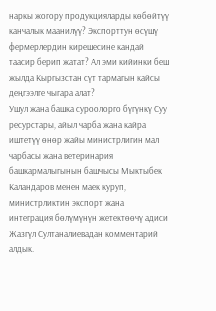наркы жогору продукцияларды көбөйтүү канчалык маанилүү? Экспорттун өсүшү фермерлердин кирешесине кандай таасир берип жатат? Ал эми кийинки беш жылда Кыргызстан сүт тармагын кайсы деңгээлге чыгара алат?
Ушул жана башка суроолорго бүгүнкү Суу ресурстары, айыл чарба жана кайра иштетүү өнөр жайы министрлигин мал чарбасы жана ветеринария башкармалыгынын башчысы Мыктыбек Каландаров менен маек куруп, министрликтин экспорт жана интеграция бөлүмүнүн жетектөөчү адиси Жазгүл Султаналиевадан комментарий алдык.